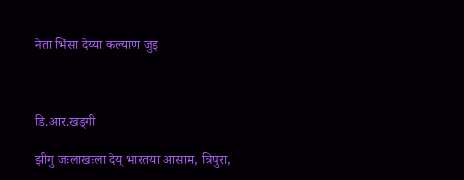नेता भिंसा देय्या कल्याण जुइ



डि.आर.खड्गी

झीगु जःलाखःला देय् भारतया आसाम, त्रिपुरा,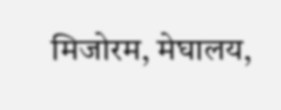मिजोरम, मेघालय,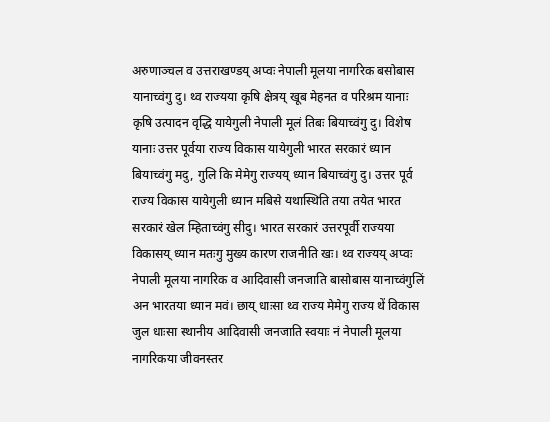अरुणाञ्चल व उत्तराखण्डय् अप्वः नेपाली मूलया नागरिक बसोबास यानाच्वंगु दु। थ्व राज्यया कृषि क्षेत्रय् खूब मेहनत व परिश्रम यानाः कृषि उत्पादन वृद्धि यायेगुली नेपाली मूलं तिबः बियाच्वंगु दु। विशेष यानाः उत्तर पूर्वया राज्य विकास यायेगुली भारत सरकारं ध्यान बियाच्वंगु मदु, गुलि कि मेमेगु राज्यय् ध्यान बियाच्वंगु दु। उत्तर पूर्व राज्य विकास यायेगुली ध्यान मबिसे यथास्थिति तया तयेत भारत सरकारं खेल म्हिताच्वंगु सीदु। भारत सरकारं उत्तरपूर्वी राज्यया विकासय् ध्यान मतःगु मुख्य कारण राजनीति खः। थ्व राज्यय् अप्वः नेपाली मूलया नागरिक व आदिवासी जनजाति बासोबास यानाच्वंगुलिं अन भारतया ध्यान मवं। छाय् धाःसा थ्व राज्य मेमेगु राज्य थें विकास जुल धाःसा स्थानीय आदिवासी जनजाति स्वयाः नं नेपाली मूलया नागरिकया जीवनस्तर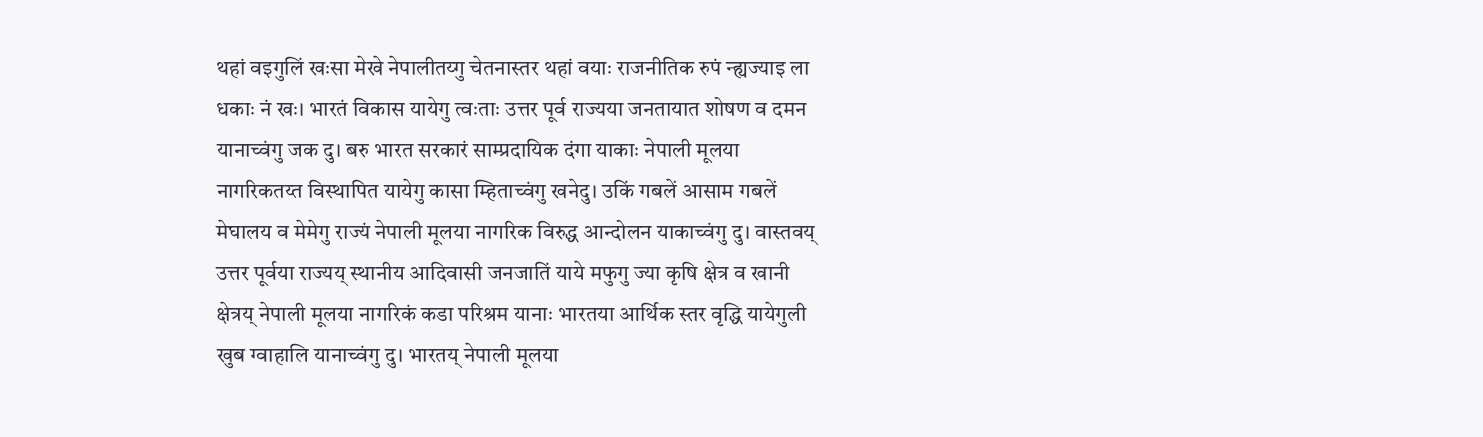थहां वइगुलिं खःसा मेखे नेपालीतय्गु चेतनास्तर थहां वयाः राजनीतिक रुपं न्ह्यज्याइ ला धकाः नं खः। भारतं विकास यायेगु त्वःताः उत्तर पूर्व राज्यया जनतायात शोषण व दमन यानाच्वंगु जक दु। बरु भारत सरकारं साम्प्रदायिक दंगा याकाः नेपाली मूलया नागरिकतय्त विस्थापित यायेगु कासा म्हिताच्वंगु खनेदु। उकिं गबलें आसाम गबलें मेघालय व मेमेगु राज्यं नेपाली मूलया नागरिक विरुद्ध आन्दोलन याकाच्वंगु दु। वास्तवय् उत्तर पूर्वया राज्यय् स्थानीय आदिवासी जनजातिं याये मफुगु ज्या कृषि क्षेत्र व खानी क्षेत्रय् नेपाली मूलया नागरिकं कडा परिश्रम यानाः भारतया आर्थिक स्तर वृद्धि यायेगुली खुब ग्वाहालि यानाच्वंगु दु। भारतय् नेपाली मूलया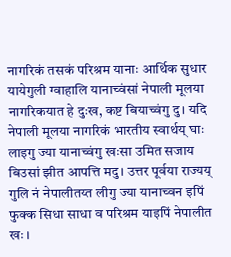नागरिकं तसकं परिश्रम यानाः आर्थिक सुधार यायेगुली ग्वाहालि यानाच्वंसां नेपाली मूलया नागरिकयात हे दुःख, कष्ट बियाच्वंगु दु। यदि नेपाली मूलया नागरिकं भारतीय स्वार्थय् घाः लाइगु ज्या यानाच्वंगु खःसा उमित सजाय बिउसां झीत आपत्ति मदु। उत्तर पूर्वया राज्यय् गुलि नं नेपालीतय्त लीगु ज्या यानाच्वन इपिं फुक्क सिधा साधा व परिश्रम याइपिं नेपालीत खः ।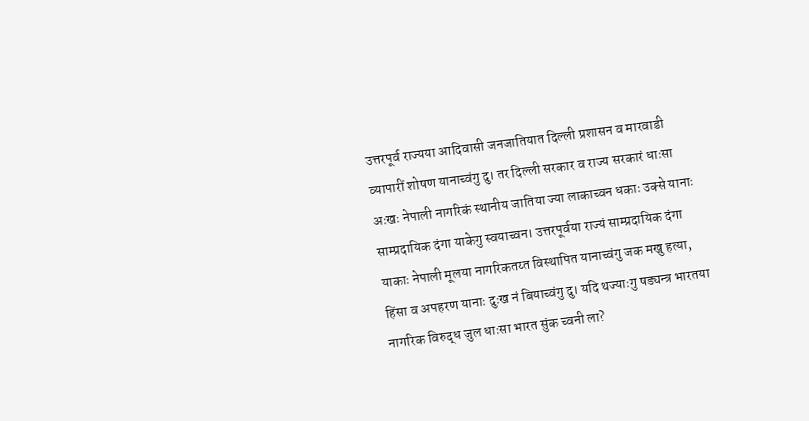उत्तरपूर्व राज्यया आदिवासी जनजातियात दिल्ली प्रशासन व मारवाडी व्यापारीं शोषण यानाच्वंगु दु। तर दिल्ली सरकार व राज्य सरकारं धाःसा अःखः नेपाली नागरिकं स्थानीय जातिया ज्या लाकाच्वन धकाः उक्से यानाः साम्प्रदायिक दंगा याकेगु स्वयाच्वन। उत्तरपूर्वया राज्यं साम्प्रदायिक दंगा याकाः नेपाली मूलया नागरिकतय्त विस्थापित यानाच्वंगु जक मखु हत्या, हिंसा व अपहरण यानाः दुःख नं बियाच्वंगु दु। यदि थज्याःगु षड्यन्त्र भारतया नागरिक विरुद्ध जुल धाःसा भारत सुंक च्वनी ला?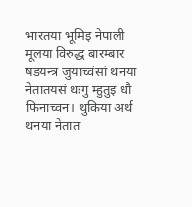भारतया भूमिइ नेपाली मूलया विरुद्ध बारम्बार षडयन्त्र जुयाच्वंसां थनया नेतातयसं थःगु म्हुतुइ धौ फिनाच्वन। थुकिया अर्थ थनया नेतात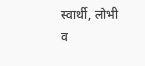स्वार्थी, लोभी व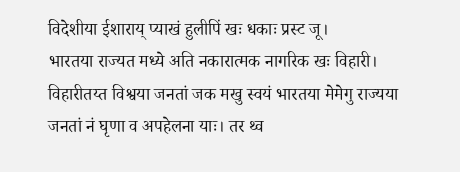विदेशीया ईशाराय् प्याखं हुलीपिं खः धकाः प्रस्ट जू।
भारतया राज्यत मध्ये अति नकारात्मक नागरिक खः विहारी। विहारीतय्त विश्वया जनतां जक मखु स्वयं भारतया मेमेगु राज्यया जनतां नं घृणा व अपहेलना याः। तर थ्व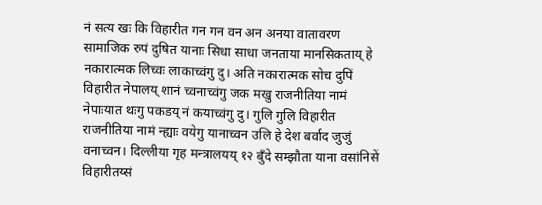नं सत्य खः कि विहारीत गन गन वन अन अनया वातावरण सामाजिक रुपं दुषित यानाः सिधा साधा जनताया मानसिकताय् हे नकारात्मक लिच्वः लाकाच्वंगु दु। अति नकारात्मक सोच दुपिं विहारीत नेपालय् शानं च्वनाच्वंगु जक मखु राजनीतिया नामं नेपाःयात थःगु पकडय् नं कयाच्वंगु दु। गुलि गुलि विहारीत राजनीतिया नामं न्ह्याः वयेगु यानाच्वन उलि हे देश बर्वाद जुजुं वनाच्वन। दिल्लीया गृह मन्त्रालयय् १२ बुँदे सम्झौता याना वसांनिसें विहारीतय्सं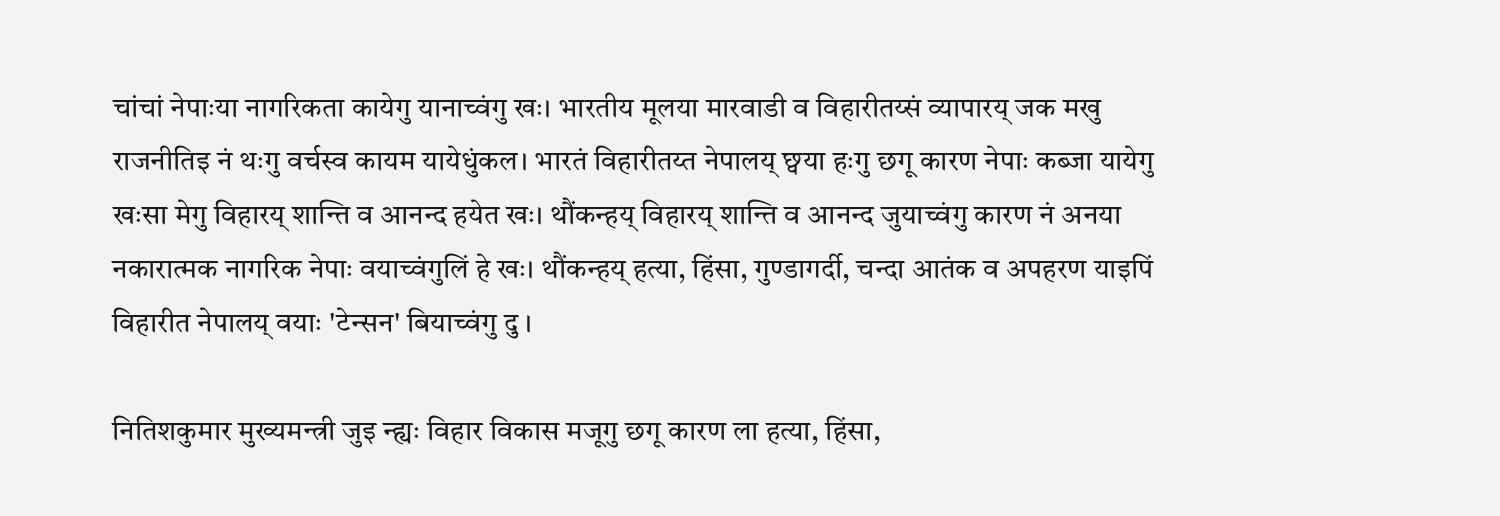चांचां नेपाःया नागरिकता कायेगु यानाच्वंगु खः। भारतीय मूलया मारवाडी व विहारीतय्सं व्यापारय् जक मखु राजनीतिइ नं थःगु वर्चस्व कायम यायेधुंकल। भारतं विहारीतय्त नेपालय् छ्वया हःगु छगू कारण नेपाः कब्जा यायेगु खःसा मेगु विहारय् शान्ति व आनन्द हयेत खः। थौंकन्हय् विहारय् शान्ति व आनन्द जुयाच्वंगु कारण नं अनया नकारात्मक नागरिक नेपाः वयाच्वंगुलिं हे खः। थौंकन्हय् हत्या, हिंसा, गुण्डागर्दी, चन्दा आतंक व अपहरण याइपिं विहारीत नेपालय् वयाः 'टेन्सन' बियाच्वंगु दु ।

नितिशकुमार मुख्यमन्त्री जुइ न्ह्यः विहार विकास मजूगु छगू कारण ला हत्या, हिंसा,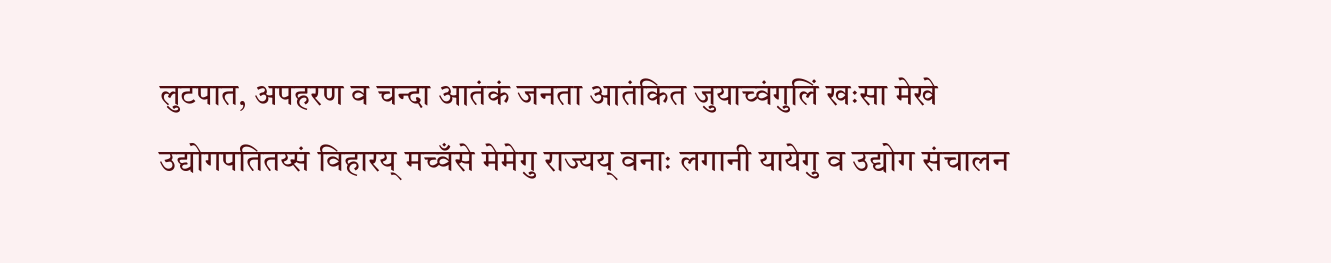लुटपात, अपहरण व चन्दा आतंकं जनता आतंकित जुयाच्वंगुलिं खःसा मेखे उद्योगपतितय्सं विहारय् मच्वँसे मेमेगु राज्यय् वनाः लगानी यायेगु व उद्योग संचालन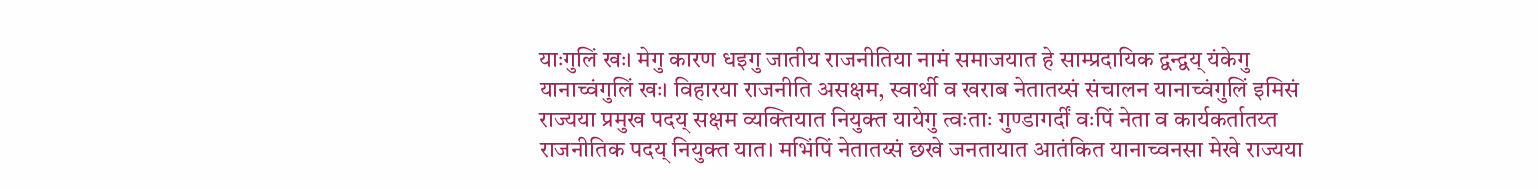याःगुलिं खः। मेगु कारण धइगु जातीय राजनीतिया नामं समाजयात हे साम्प्रदायिक द्वन्द्वय् यंकेगु यानाच्वंगुलिं खः। विहारया राजनीति असक्षम, स्वार्थी व खराब नेतातय्सं संचालन यानाच्वंगुलिं इमिसं राज्यया प्रमुख पदय् सक्षम व्यक्तियात नियुक्त यायेगु त्वःताः गुण्डागर्दीं वःपिं नेता व कार्यकर्तातय्त राजनीतिक पदय् नियुक्त यात। मभिंपिं नेतातय्सं छखे जनतायात आतंकित यानाच्वनसा मेखे राज्यया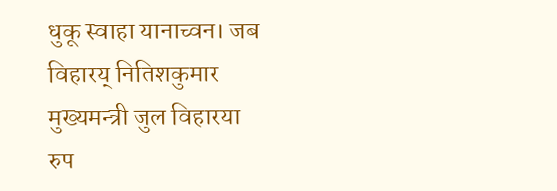धुकू स्वाहा यानाच्वन। जब विहारय् नितिशकुमार मुख्यमन्त्री जुल विहारया रुप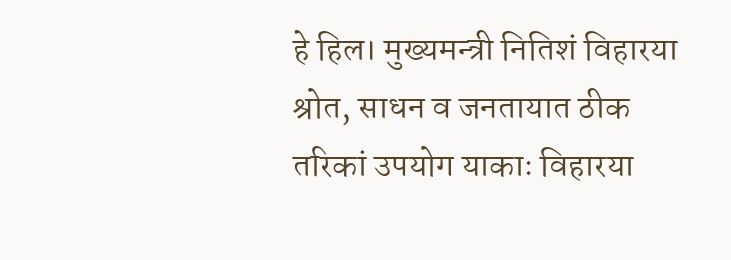हे हिल। मुख्यमन्त्री नितिशं विहारया श्रोत, साधन व जनतायात ठीक तरिकां उपयोग याकाः विहारया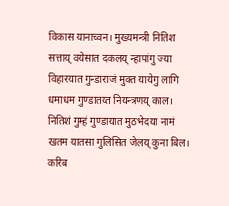विकास यानाच्वन। मुख्यमन्त्री नितिश सत्ताय् वयेसात दकलय् न्हापांगु ज्या विहारयात गुन्डाराजं मुक्त यायेगु लागि धमाधम गुण्डातय्त नियन्त्रणय् काल। नितिशं गुम्हं गुण्डायात मुठभेदया नामं खतम यातसा गुलिसित जेलय् कुना बिल। करिब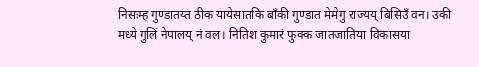निसःम्ह गुण्डातय्त ठीक यायेसातकि बाँकी गुण्डात मेमेगु राज्यय् बिसिउँ वन। उकी मध्ये गुलिं नेपालय् नं वल। नितिश कुमारं फुक्क जातजातिया विकासया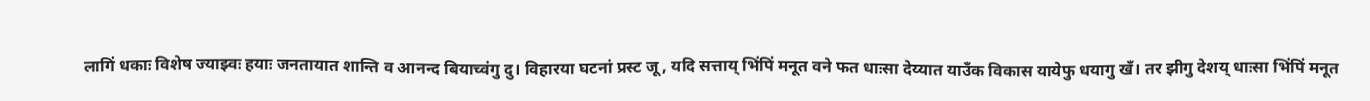लागिं धकाः विशेष ज्याझ्वः हयाः जनतायात शान्ति व आनन्द बियाच्वंगु दु। विहारया घटनां प्रस्ट जू, यदि सत्ताय् भिंपिं मनूत वने फत धाःसा देय्यात याउँक विकास यायेफु धयागु खँ। तर झीगु देशय् धाःसा भिंपिं मनूत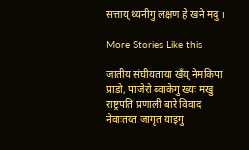सत्ताय् थ्यनीगु लक्षण हे खने मदु ।

More Stories Like this

जातीय संघीयताया खँय् नेमकिपा
प्राडो, पाजेरो ब्वाकेगु ख्यः मखु
राष्ट्रपति प्रणाली बारे विवाद
नेवाःतय्त जागृत याइगु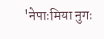'नेपाःमिया नुगः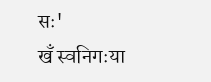सः'
खँ स्वनिगःया